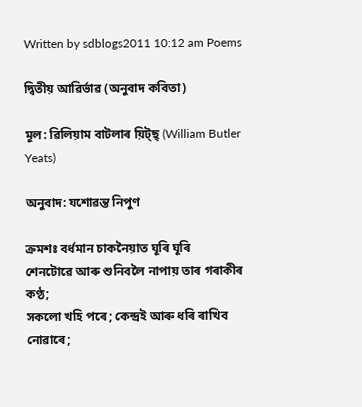Written by sdblogs2011 10:12 am Poems

দ্বিতীয় আৱিৰ্ভাৱ (অনুবাদ কবিতা)

মূল: ৱি‍লিয়াম বাটলাৰ য়িট্‌ছ্‌ (William Butler Yeats)

অনুবাদ: যশোৱন্ত নিপুণ

ক্ৰমশঃ বৰ্ধমান চাকনৈয়াত ঘূৰি ঘূৰি
শেনটোৱে আৰু শুনিবলৈ নাপায় তাৰ গৰাকীৰ কণ্ঠ;
সকলো খহি পৰে; কেন্দ্ৰই আৰু ধৰি ৰাখিব নোৱাৰে;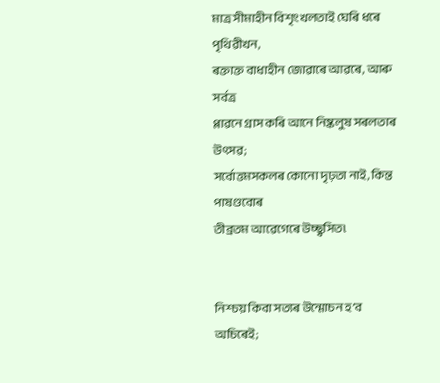মাত্ৰ সীমাহীন বিশৃংখলতাই ঘেৰি ধৰে পৃথিৱীখন,
ৰক্তাক্ত বাধাহীন জোৱাৰে আৱৰে, আৰু সৰ্বত্ৰ
প্লাৱনে গ্ৰাস কৰি আনে নিষ্কলুষ সৰলতাৰ উৎসৱ;
সৰ্বোত্তমসকলৰ কোনো দৃঢ়তা নাই, কিন্ত পাষণ্ডবোৰ
তীব্ৰতম আৱে‍গেৰে উচ্ছ্বসিত৷


নিশ্চয় কিবা সত্যৰ উন্মোচন হ’ব অচিৰেই;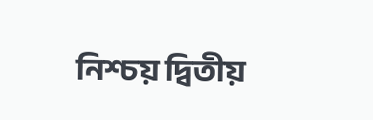নিশ্চয় দ্বিতীয়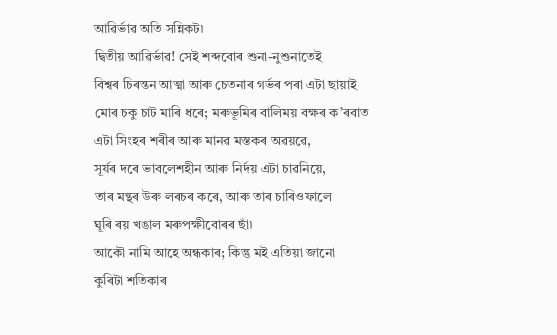আৱিৰ্ভাৱ অতি সন্নিকট৷
দ্বিতীয় আৱিৰ্ভাৱ! সেই শব্দবোৰ শুনা-নুশুনাতেই
বিশ্বৰ চিৰন্তন আত্মা আৰু চেতনাৰ গৰ্ভৰ পৰা এটা ছায়াই
মোৰ চকু চাট মাৰি ধৰে; মৰুভূমিৰ বালিময় বক্ষৰ ক’ৰবাত
এটা সিংহৰ শৰীৰ আৰু মানৱ মস্তকৰ অৱয়ৱে,
সূৰ্যৰ দৰে ভাবলেশহীন আৰু নিৰ্দয় এটা চাৱনিয়ে,
তাৰ মন্থৰ উৰু লৰচৰ কৰে, আৰু তাৰ চাৰিওফালে
ঘূৰি ৰয় খঙাল মৰুপক্ষীবোৰৰ ছাঁ৷
আকৌ নামি আহে অন্ধকাৰ; কিন্তু মই এতিয়া জানো
কুৰিটা শতিকাৰ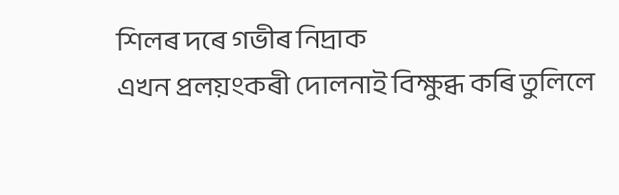শিলৰ দৰে গভীৰ নিদ্ৰাক
এখন প্ৰলয়ংকৰী দোলনাই বিক্ষুব্ধ কৰি তুলিলে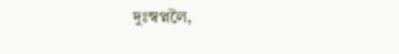দুঃস্বপ্নলৈ,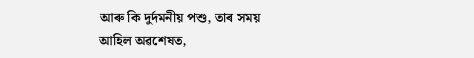আৰু কি দুৰ্দমনীয় পশু, তাৰ সময় আহিল অৱশেষত,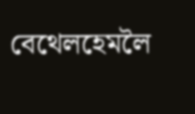বেথেলহেমলৈ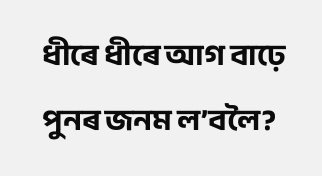ধীৰে ধীৰে আগ বাঢ়ে পুনৰ জনম ল’বলৈ?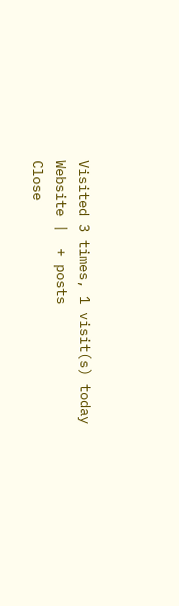Visited 3 times, 1 visit(s) today
Website |  + posts
Close